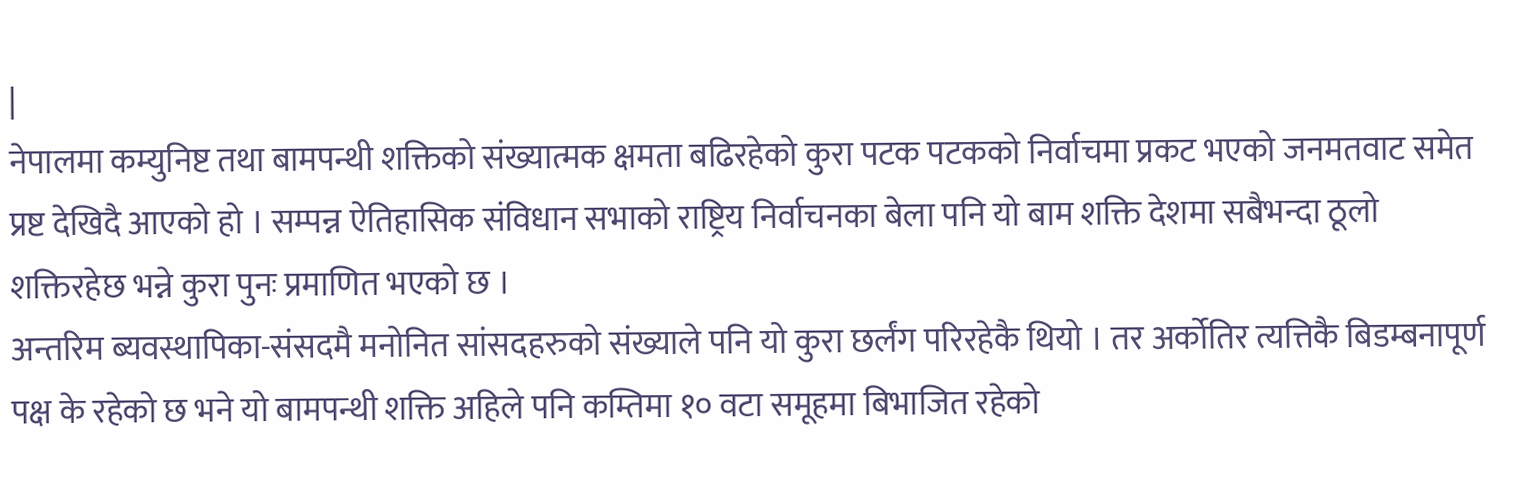|
नेपालमा कम्युनिष्ट तथा बामपन्थी शक्तिको संख्यात्मक क्षमता बढिरहेको कुरा पटक पटकको निर्वाचमा प्रकट भएको जनमतवाट समेत प्रष्ट देखिदै आएको हो । सम्पन्न ऐतिहासिक संविधान सभाको राष्ट्रिय निर्वाचनका बेला पनि यो बाम शक्ति देशमा सबैभन्दा ठूलो शक्तिरहेछ भन्ने कुरा पुनः प्रमाणित भएको छ ।
अन्तरिम ब्यवस्थापिका-संसदमै मनोनित सांसदहरुको संख्याले पनि यो कुरा छर्लंग परिरहेकै थियो । तर अर्कोतिर त्यत्तिकै बिडम्बनापूर्ण पक्ष के रहेको छ भने यो बामपन्थी शक्ति अहिले पनि कम्तिमा १० वटा समूहमा बिभाजित रहेको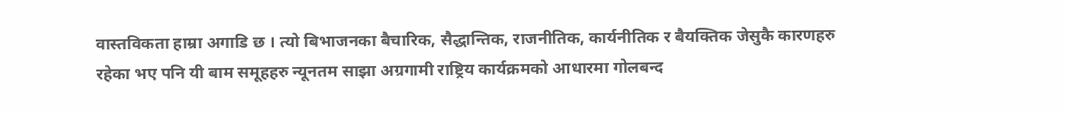वास्तविकता हाम्रा अगाडि छ । त्यो बिभाजनका बैचारिक, सैद्धान्तिक, राजनीतिक, कार्यनीतिक र बैयक्तिक जेसुकै कारणहरु रहेका भए पनि यी बाम समूहहरु न्यूनतम साझा अग्रगामी राष्ट्रिय कार्यक्रमको आधारमा गोलबन्द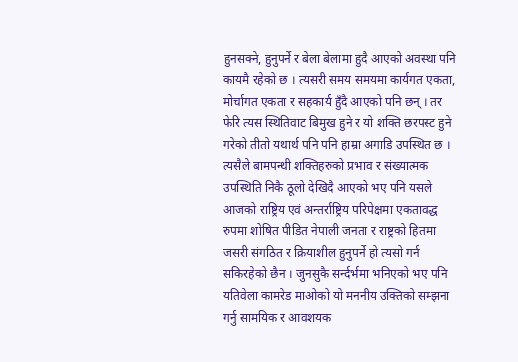हुनसक्ने, हुनुपर्ने र बेला बेलामा हुदै आएको अवस्था पनि कायमै रहेको छ । त्यसरी समय समयमा कार्यगत एकता, मोर्चागत एकता र सहकार्य हुँदै आएको पनि छन् । तर फेरि त्यस स्थितिवाट बिमुख हुने र यो शक्ति छरपस्ट हुने गरेको तीतो यथार्थ पनि पनि हाम्रा अगाडि उपस्थित छ ।
त्यसैले बामपन्थी शक्तिहरुको प्रभाव र संख्यात्मक उपस्थिति निकै ठूलो देखिदै आएको भए पनि यसले आजको राष्ट्रिय एवं अन्तर्राष्ट्रिय परिपेक्षमा एकतावद्ध रुपमा शोषित पीडित नेपाली जनता र राष्ट्रको हितमा जसरी संगठित र क्रियाशील हुनुपर्ने हो त्यसो गर्न सकिरहेको छैन । जुनसुकै सर्न्दर्भमा भनिएको भए पनि यतिवेला कामरेड माओको यो मननीय उक्तिको सम्झना गर्नु सामयिक र आवशयक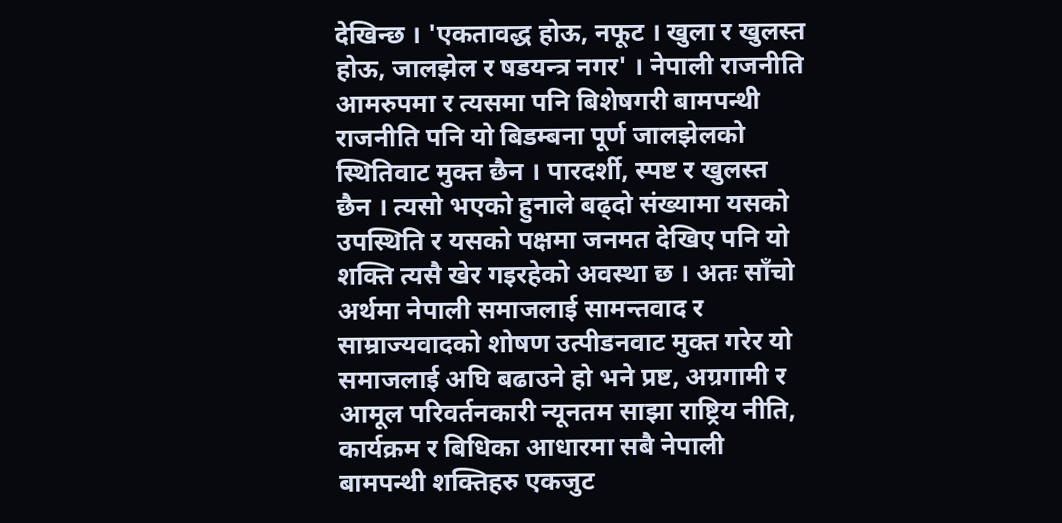देखिन्छ । 'एकतावद्ध होऊ, नफूट । खुला र खुलस्त होऊ, जालझेल र षडयन्त्र नगर' । नेपाली राजनीति आमरुपमा र त्यसमा पनि बिशेषगरी बामपन्थी राजनीति पनि यो बिडम्बना पूर्ण जालझेलको स्थितिवाट मुक्त छैन । पारदर्शी, स्पष्ट र खुलस्त छैन । त्यसो भएको हुनाले बढ्दो संख्यामा यसको उपस्थिति र यसको पक्षमा जनमत देखिए पनि यो शक्ति त्यसै खेर गइरहेको अवस्था छ । अतः साँचो अर्थमा नेपाली समाजलाई सामन्तवाद र साम्राज्यवादको शोषण उत्पीडनवाट मुक्त गरेर यो समाजलाई अघि बढाउने हो भने प्रष्ट, अग्रगामी र आमूल परिवर्तनकारी न्यूनतम साझा राष्ट्रिय नीति, कार्यक्रम र बिधिका आधारमा सबै नेपाली बामपन्थी शक्तिहरु एकजुट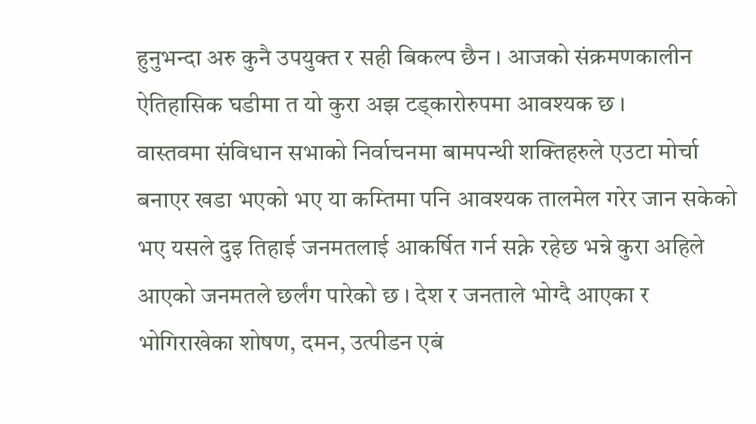हुनुभन्दा अरु कुनै उपयुक्त र सही बिकल्प छैन । आजको संक्रमणकालीन ऐतिहासिक घडीमा त यो कुरा अझ टड्कारोरुपमा आवश्यक छ ।
वास्तवमा संविधान सभाको निर्वाचनमा बामपन्थी शक्तिहरुले एउटा मोर्चा बनाएर खडा भएको भए या कम्तिमा पनि आवश्यक तालमेल गरेर जान सकेको भए यसले दुइ तिहाई जनमतलाई आकर्षित गर्न सक्ने रहेछ भन्ने कुरा अहिले आएको जनमतले छर्लंग पारेको छ । देश र जनताले भोग्दै आएका र भोगिराखेका शोषण, दमन, उत्पीडन एबं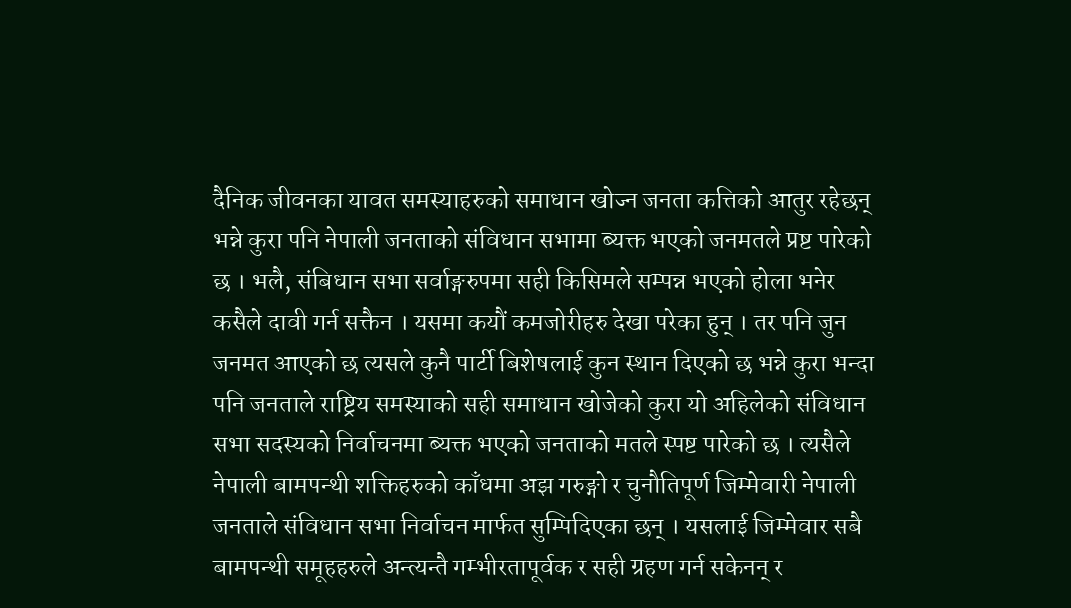दैनिक जीवनका यावत समस्याहरुको समाधान खोज्न जनता कत्तिको आतुर रहेछन् भन्ने कुरा पनि नेपाली जनताको संविधान सभामा ब्यक्त भएको जनमतले प्रष्ट पारेको छ । भलै, संबिधान सभा सर्वाङ्गरुपमा सही किसिमले सम्पन्न भएको होला भनेर कसैले दावी गर्न सक्तैन । यसमा कयौं कमजोरीहरु देखा परेका हुन् । तर पनि जुन जनमत आएको छ त्यसले कुनै पार्टी बिशेषलाई कुन स्थान दिएको छ भन्ने कुरा भन्दा पनि जनताले राष्ट्रिय समस्याको सही समाधान खोजेको कुरा यो अहिलेको संविधान सभा सदस्यको निर्वाचनमा ब्यक्त भएको जनताको मतले स्पष्ट पारेको छ । त्यसैले नेपाली बामपन्थी शक्तिहरुको काँधमा अझ गरुङ्गो र चुनौतिपूर्ण जिम्मेवारी नेपाली जनताले संविधान सभा निर्वाचन मार्फत सुम्पिदिएका छन् । यसलाई जिम्मेवार सबै बामपन्थी समूहहरुले अन्त्यन्तै गम्भीरतापूर्वक र सही ग्रहण गर्न सकेनन् र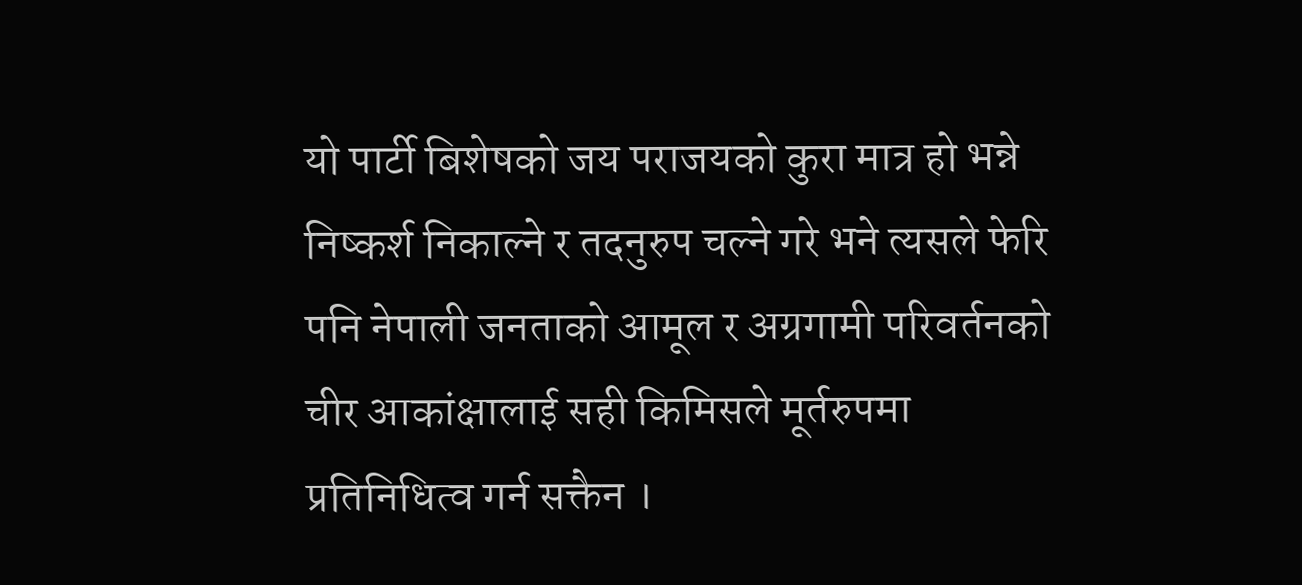यो पार्टी बिशेषको जय पराजयको कुरा मात्र हो भन्ने निष्कर्श निकाल्ने र तदनुरुप चल्ने गरे भने त्यसले फेरि पनि नेपाली जनताको आमूल र अग्रगामी परिवर्तनको चीर आकांक्षालाई सही किमिसले मूर्तरुपमा प्रतिनिधित्व गर्न सक्तैन ।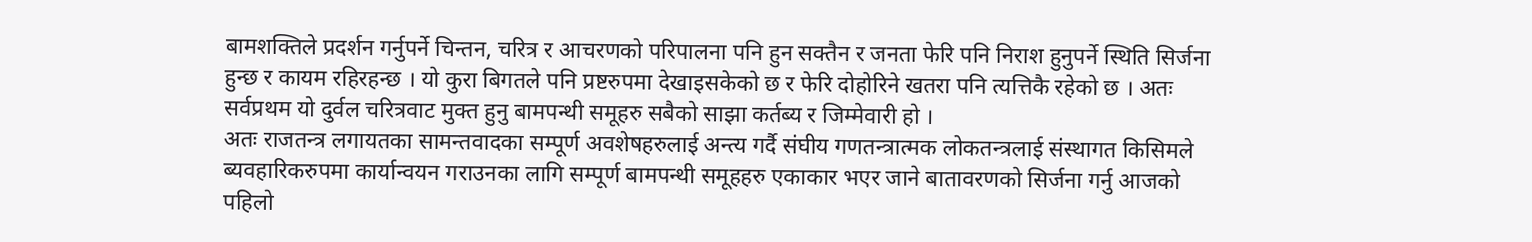बामशक्तिले प्रदर्शन गर्नुपर्ने चिन्तन, चरित्र र आचरणको परिपालना पनि हुन सक्तैन र जनता फेरि पनि निराश हुनुपर्ने स्थिति सिर्जना हुन्छ र कायम रहिरहन्छ । यो कुरा बिगतले पनि प्रष्टरुपमा देखाइसकेको छ र फेरि दोहोरिने खतरा पनि त्यत्तिकै रहेको छ । अतः सर्वप्रथम यो दुर्वल चरित्रवाट मुक्त हुनु बामपन्थी समूहरु सबैको साझा कर्तब्य र जिम्मेवारी हो ।
अतः राजतन्त्र लगायतका सामन्तवादका सम्पूर्ण अवशेषहरुलाई अन्त्य गर्दै संघीय गणतन्त्रात्मक लोकतन्त्रलाई संस्थागत किसिमले ब्यवहारिकरुपमा कार्यान्वयन गराउनका लागि सम्पूर्ण बामपन्थी समूहहरु एकाकार भएर जाने बातावरणको सिर्जना गर्नु आजको पहिलो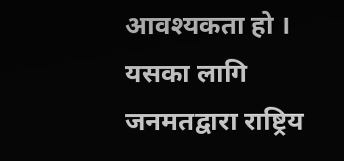आवश्यकता हो । यसका लागि जनमतद्वारा राष्ट्रिय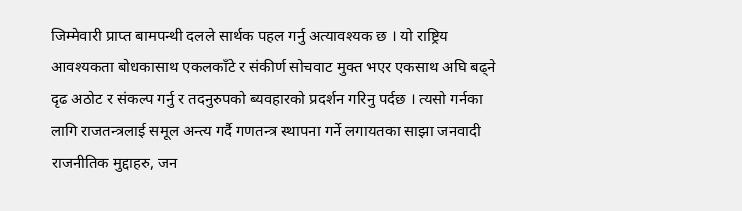जिम्मेवारी प्राप्त बामपन्थी दलले सार्थक पहल गर्नु अत्यावश्यक छ । यो राष्ट्रिय आवश्यकता बोधकासाथ एकलकाँटे र संकीर्ण सोचवाट मुक्त भएर एकसाथ अघि बढ्ने दृढ अठोट र संकल्प गर्नु र तदनुरुपको ब्यवहारको प्रदर्शन गरिनु पर्दछ । त्यसो गर्नका लागि राजतन्त्रलाई समूल अन्त्य गर्दै गणतन्त्र स्थापना गर्ने लगायतका साझा जनवादी राजनीतिक मुद्दाहरु, जन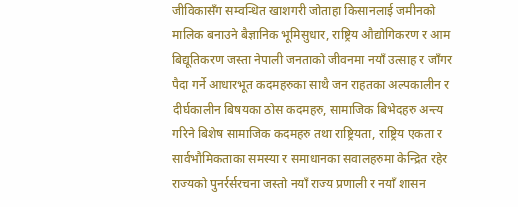जीविकासँग सम्वन्धित खाशगरी जोताहा किसानलाई जमीनको मालिक बनाउने बैज्ञानिक भूमिसुधार, राष्ट्रिय औद्योगिकरण र आम बिद्यूतिकरण जस्ता नेपाली जनताको जीवनमा नयाँ उत्साह र जाँगर पैदा गर्ने आधारभूत कदमहरुका साथै जन राहतका अल्पकालीन र दीर्घकालीन बिषयका ठोस कदमहरु, सामाजिक बिभेदहरु अन्त्य गरिने बिशेष सामाजिक कदमहरु तथा राष्ट्रियता, राष्ट्रिय एकता र सार्वभौमिकताका समस्या र समाधानका सवालहरुमा केन्द्रित रहेर राज्यको पुनर्रर्सरचना जस्तो नयाँ राज्य प्रणाली र नयाँ शासन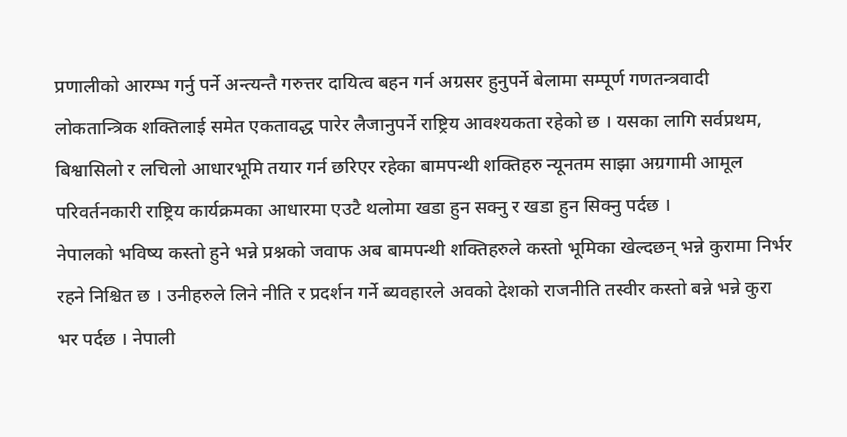प्रणालीको आरम्भ गर्नु पर्ने अन्त्यन्तै गरुत्तर दायित्व बहन गर्न अग्रसर हुनुपर्ने बेलामा सम्पूर्ण गणतन्त्रवादी लोकतान्त्रिक शक्तिलाई समेत एकतावद्ध पारेर लैजानुपर्ने राष्ट्रिय आवश्यकता रहेको छ । यसका लागि सर्वप्रथम, बिश्वासिलो र लचिलो आधारभूमि तयार गर्न छरिएर रहेका बामपन्थी शक्तिहरु न्यूनतम साझा अग्रगामी आमूल परिवर्तनकारी राष्ट्रिय कार्यक्रमका आधारमा एउटै थलोमा खडा हुन सक्नु र खडा हुन सिक्नु पर्दछ ।
नेपालको भविष्य कस्तो हुने भन्ने प्रश्नको जवाफ अब बामपन्थी शक्तिहरुले कस्तो भूमिका खेल्दछन् भन्ने कुरामा निर्भर रहने निश्चित छ । उनीहरुले लिने नीति र प्रदर्शन गर्ने ब्यवहारले अवको देशको राजनीति तस्वीर कस्तो बन्ने भन्ने कुरा भर पर्दछ । नेपाली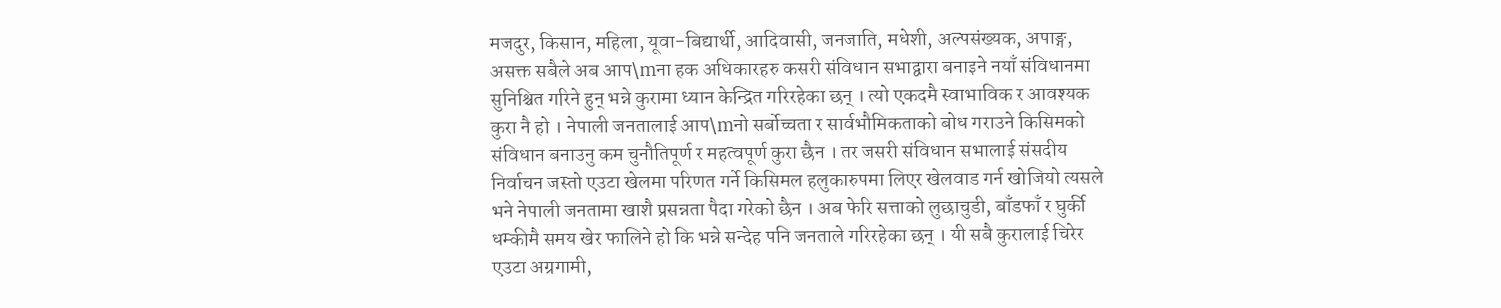मजदुर, किसान, महिला, यूवा-बिद्यार्थी, आदिवासी, जनजाति, मधेशी, अल्पसंख्यक, अपाङ्ग, असक्त सबैले अब आप\mना हक अधिकारहरु कसरी संविधान सभाद्वारा बनाइने नयाँ संविधानमा सुनिश्चित गरिने हुन् भन्ने कुरामा ध्यान केन्द्रित गरिरहेका छन् । त्यो एकदमै स्वाभाविक र आवश्यक कुरा नै हो । नेपाली जनतालाई आप\mनो सर्बोच्चता र सार्वभौमिकताको बोध गराउने किसिमको संविधान बनाउनु कम चुनौतिपूर्ण र महत्वपूर्ण कुरा छैन । तर जसरी संविधान सभालाई संसदीय निर्वाचन जस्तो एउटा खेलमा परिणत गर्ने किसिमल हलुकारुपमा लिएर खेलवाड गर्न खोजियो त्यसले भने नेपाली जनतामा खाशै प्रसन्नता पैदा गरेको छैन । अब फेरि सत्ताको लुछाचुडी, बाँडफाँ र घुर्की धम्कीमै समय खेर फालिने हो कि भन्ने सन्देह पनि जनताले गरिरहेका छन् । यी सबै कुरालाई चिरेर एउटा अग्रगामी,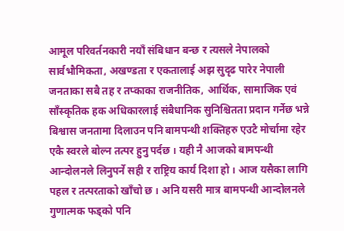आमूल परिवर्तनकारी नयाँ संबिधान बन्छ र त्यसले नेपालको सार्वभौमिकता, अखण्डता र एकतालाई अझ सुदृढ पारेर नेपाली जनताका सबै तह र तप्काका राजनीतिक, आर्थिक, सामाजिक एवं साँस्कृतिक हक अधिकारलाई संबैधानिक सुनिश्चितता प्रदान गर्नेछ भन्ने बिश्वास जनतामा दिलाउन पनि बामपन्थी शक्तिहरु एउटै मोर्चामा रहेर एकै स्वरले बोल्न तत्पर हुनु पर्दछ । यही नै आजको बामपन्थी आन्दोलनले लिनुपर्ने सही र राष्ट्रिय कार्य दिशा हो । आज यसैका लागि पहल र तत्परताको खाँचो छ । अनि यसरी मात्र बामपन्थी आन्दोलनले गुणात्मक फड्को पनि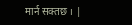मार्न सक्तछ । |